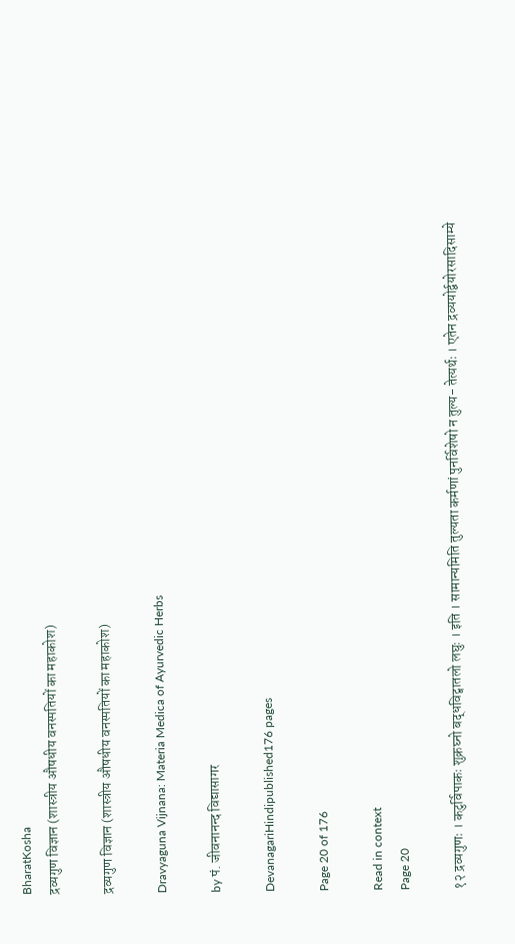BharatKosha
द्रव्यगुण विज्ञान (शास्त्रीय औषधीय वनस्पतियों का महाकोश)

द्रव्यगुण विज्ञान (शास्त्रीय औषधीय वनस्पतियों का महाकोश)

Dravyaguna Vijnana: Materia Medica of Ayurvedic Herbs

by पं. जीवनानन्द विद्यासागर

DevanagariHindipublished176 pages

Page 20 of 176

Read in context
Page 20

१२ द्रव्यगुणः । कटुर्विपाकः शुक्रघ्नो बद्धविट्वातलो लघुः । इति । सामान्यमिति तुल्यता कर्मणां पुनर्विशेषो न तुल्य- तेत्यर्थः । एतेन द्रव्ययोर्द्वयोरसादिसाम्ये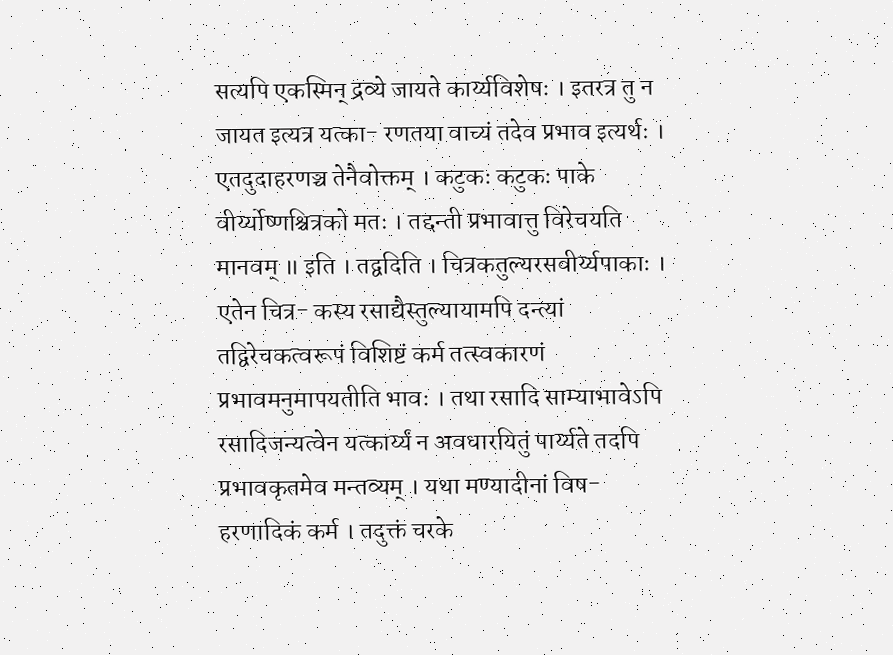सत्यपि एकस्मिन् द्रव्ये जायते कार्य्यविशेषः । इतरत्र तु न जायत इत्यत्र यत्का- रणतया वाच्यं तदेव प्रभाव इत्यर्थः । एतदुदाहरणञ्च तेनैवोक्तम् । कटुकः कटुकः पाके वीर्य्योष्णश्चित्रको मतः । तद्दन्ती प्रभावात्तु विरेचयति मानवम् ॥ इति । तद्वदिति । चित्रकतुल्यरसवीर्य्यपाकाः । एतेन चित्र- कस्य रसाद्यैस्तुल्यायामपि दन्त्यां तद्विरेचकत्वरूपं विशिष्टं कर्म तत्स्वकारणं प्रभावमनुमापयतीति भावः । तथा रसादि साम्याभावेऽपि रसादिजन्यत्वेन यत्कार्य्यं न अवधारयितुं पार्य्यते तदपि प्रभावकृतमेव मन्तव्यम् । यथा मण्यादीनां विष- हरणादिकं कर्म । तदुक्तं चरके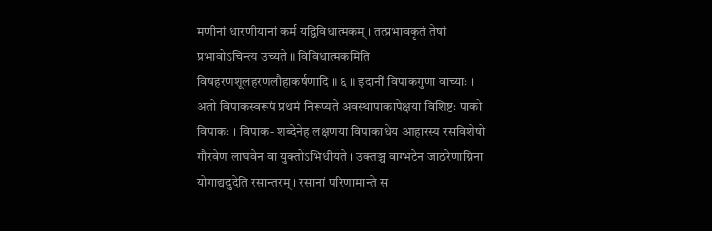मणीनां धारणीयानां कर्म यद्विविधात्मकम् । तत्प्रभावकृतं तेषां प्रभावोऽचिन्त्य उच्यते ॥ विविधात्मकमिति विषहरणशूलहरणलौहाकर्षणादि ॥ ६ ॥ इदानीं विपाकगुणा वाच्याः । अतो विपाकस्वरूपं प्रथमं निरूप्यते अवस्थापाकापेक्षया विशिष्टः पाको विपाकः । विपाक- शब्देनेह लक्षणया विपाकाधेय आहारस्य रसविशेषो गौरवेण लाघवेन वा युक्तोऽभिधीयते । उक्तञ्च वाग्भटेन जाठरेणाग्निना योगाद्यदुदेति रसान्तरम् । रसानां परिणामान्ते स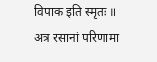विपाक इति स्मृतः ॥ अत्र रसानां परिणामा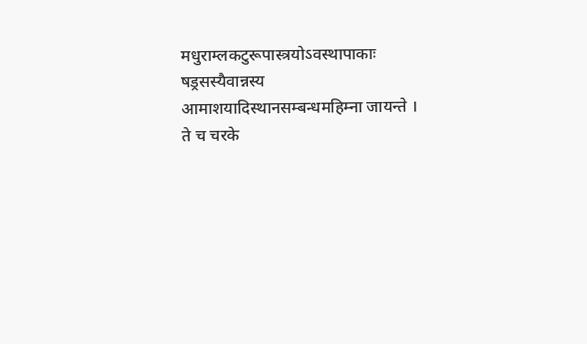मधुराम्लकटुरूपास्त्रयोऽवस्थापाकाः षड्रसस्यैवान्नस्य आमाशयादिस्थानसम्बन्धमहिम्ना जायन्ते । ते च चरके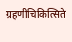ग्रहणीचिकित्सिते